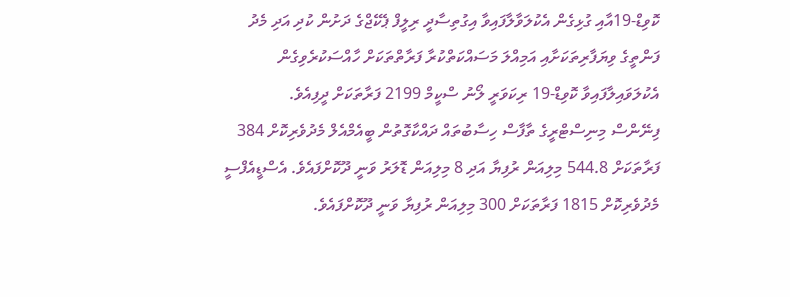ކޮވިޑް-19އާއި ގުޅިގެން އެކުލަވާލާފައިވާ އިގުތިސާދީ ރިލީފް ޕެކޭޖްގެ ދަށުން ކުދި އަދި މެދު ފަންތީގެ ވިޔަފާރިތަކަށާއި އަމިއްލަ މަސައްކަތްކުރާ ފަރާތްތަކަށް ހާއްސަކުރެވިގެން އެކުލަވައިލާފައިވާ ކޮވިޑް-19 ރިކަވަރީ ލޯނު ސްކީމް 2199 ފަރާތަކަށް ދީފިއެވެ.
ފިނޭންސް މިނިސްޓްރީގެ ތާފާސް ހިސާބުތައް ދައްކާގޮތުން ބީއެމްއެލް މެދުވެރިކޮށް 384 ފަރާތަކަށް 544.8 މިލިއަން ރުފިޔާ އަދި 8 މިލިއަން ޑޮލަރު ވަނީ ދޫކޮށްފައެވެ. އެސްޑީއެފްސީ މެދުވެރިކޮށް 1815 ފަރާތަކަށް 300 މިލިއަން ރުފިޔާ ވަނީ ދޫކޮށްފައެވެ.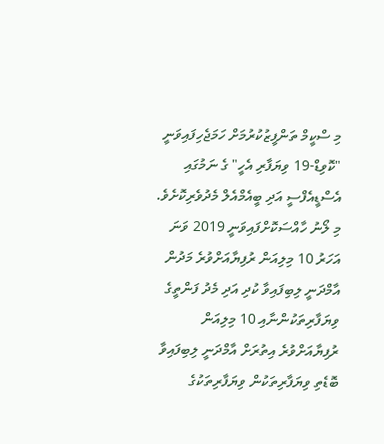މި ސްކީމް ތަންފީޒުކުރުމަށް ހަމަޖެހިފައިވަނީ "ކޮވިޑް-19 ވިޔަފާރި އެހީ" ގެ ނަމުގައި އެސްޑީއެފްސީ އަދި ބީއެމްއެލް މެދުވެރިކޮށެވެ. މި ލޯނު ހާއްސަކޮށްފައިވަނީ 2019 ވަނަ އަހަރު 10 މިލިއަން ރުފިޔާއަށްވުރެ މަދުން އާމްދަނީ ލިބިފައިވާ ކުދި އަދި މެދު ފަންތީގެ ވިޔަފާރިތަކުންނާއި 10 މިލިއަން ރުފިޔާއަށްވުރެ އިތުރަށް އާމްދަނީ ލިބިފައިވާ ބޮޑެތި ވިޔަފާރިތަކުން ވިޔަފާރިތަކުގެ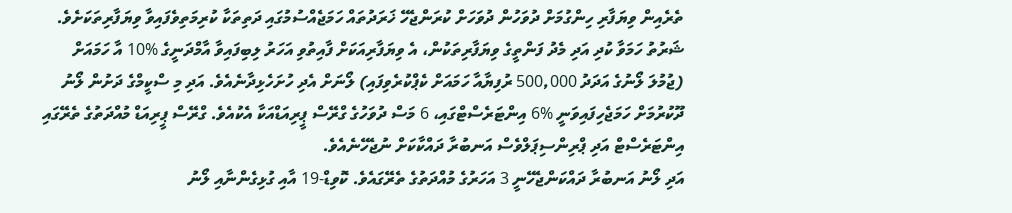ތެރެއިން ވިޔަފާރި ހިންގުމަށް ދުވަހުން ދުވަހަށް ކުރަންޖެހޭ ޚަރަދުތައް ހަމަޖެއްސުމުގައި ދަތިތަކާ ކުރިމަތިވެފައިވާ ވިޔަފާރިތަކަށެވެ.
ޝަރުތު ހަމަވާ ކުދި އަދި މެދު ފަންތީގެ ވިޔަފާރިތަކުން، އެ ވިޔަފާރިއަކަށް ފާއިތުވި އަހަރު ލިބިފައިވާ އާމްދަނީގެ %10 އާ ހަމައަށް (ޖުމުލަ ލޯނުގެ އަދަދު 500,000 ރުފިޔާއާ ހަމައަށް ކެޕްކުރެވިފައި) ލޯނަށް އެދި ހުށަހެޅިދާނެއެވެ. އަދި މި ސްކީމްގެ ދަށުން ލޯނު ދޫކުރުމަށް ހަމަޖެހިފައިވަނީ %6 އިންޓަރެސްޓްގައި، 6 މަސް ދުވަހުގެ ގްރޭސް ޕީރިއަޑްއަކާ އެކުއެވެ. ގްރޭސް ޕީރިއަޑް މުއްދަތުގެ ތެރޭގައި އިންޓަރެސްޓް އަދި ޕްރިންސިޕަލްވެސް އަނބުރާ ދައްކާކަށް ނުޖެހޭނެއެވެ.
އަދި ލޯނު އަނބުރާ ދައްކަންޖެހޭނީ 3 އަހަރުގެ މުއްދަތުގެ ތެރޭގައެވެ. ކޮވިޑް-19 އާއި ގުޅިގެންނާއި ލޯނު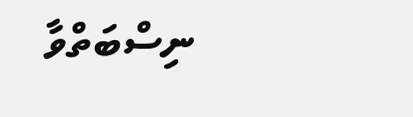ނިސްބަތްވާ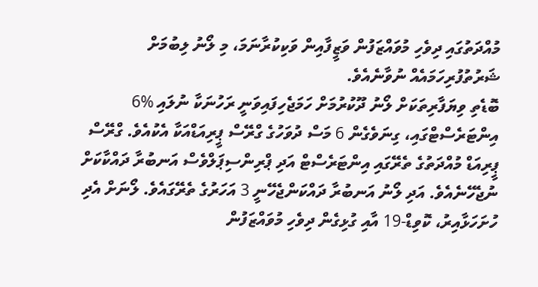މުއްދަތުގައި ދިވެހި މުވައްޒަފުން ވަޒީފާއިން ވަކިކުރާނަމަ، މި ލޯނު ލިބުމަށް ޝަރުތުފުރިހަމައެއް ނުވާނެއެވެ.
ބޮޑެތި ވިޔަފާރިތަކަށް ލޯނު ދޫކުރުމަށް ހަމަޖެހިފައިވަނީ ރަހުނަކާ ނުލައި %6 އިންޓަރެސްޓްގައި، ގިނަވެގެން 6 މަސް ދުވަހުގެ ގްރޭސް ޕީރިއަޑްއަކާ އެކުއެވެ. ގްރޭސް ޕީރިއަޑް މުއްދަތުގެ ތެރޭގައި އިންޓަރެސްޓް އަދި ޕްރިންސިޕަލްވެސް އަނބުރާ ދައްކާކަށް ނުޖެހޭނެއެވެ. އަދި ލޯނު އަނބުރާ ދައްކަންޖެހޭނީ 3 އަހަރުގެ ތެރޭގައެވެ. ލޯނަށް އެދި ހުށަހަޅާއިރު، ކޮވިޑް-19 އާއި ގުޅިގެން ދިވެހި މުވައްޒަފުން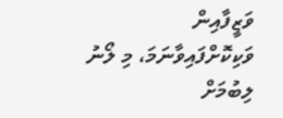ވަޒީފާއިން ވަކިކޮށްފައިވާނަމަ، މި ލޯނު ލިބުމަށް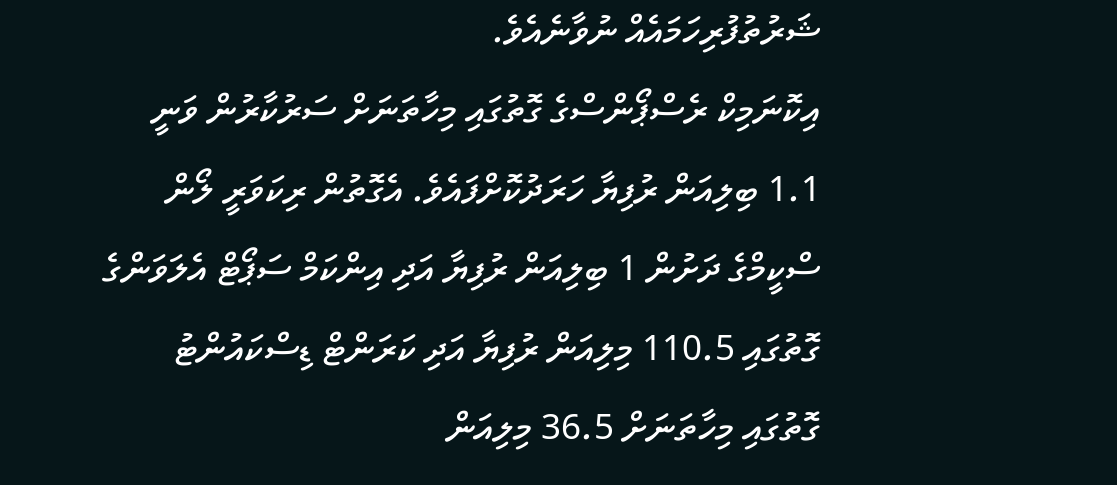ޝަރުތުފުރިހަމައެއް ނުވާނެއެވެ.
އިކޮނަމިކް ރެސްޕޯންސްގެ ގޮތުގައި މިހާތަނަށް ސަރުކާރުން ވަނީ 1.1 ބިލިއަން ރުފިޔާ ހަރަދުކޮށްފައެވެ. އެގޮތުން ރިކަވަރީ ލޯން ސްކީމްގެ ދަށުން 1 ބިލިއަން ރުފިޔާ އަދި އިންކަމް ސަޕޯޓް އެލަވަންގެ ގޮތުގައި 110.5 މިލިއަން ރުފިޔާ އަދި ކަރަންޓް ޑިސްކައުންޓު ގޮތުގައި މިހާތަނަށް 36.5 މިލިއަން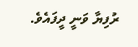ރުފިޔާ ވަނީ ދީފައެވެ.